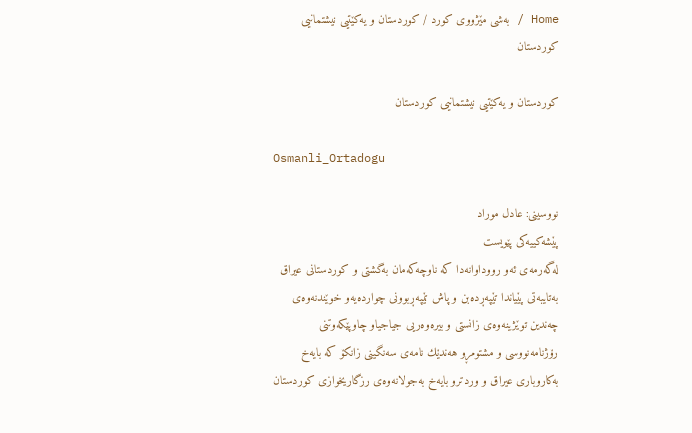Home / بەشی مێژووی كورد / كوردستان و یه‌كێتیی نیشتمانیی كوردستان

كوردستان و یه‌كێتیی نیشتمانیی كوردستان

Osmanli_Ortadogu

نووسینی: عادل موراد
پێشه‌كییه‌كی پێویست
له‌گه‌رمه‌ی ئه‌و رووداوانه‌دا كه‌ ناوچه‌كه‌مان به‌گشتی و كوردستانی عیراق به‌تایبه‌تی پێیاندا تێپه‌ڕده‌بن و پاش تێپه‌ڕبوونی چوارده‌یه‌و خوێندنه‌وه‌ی چه‌ندین توێژینه‌وه‌ی زانستی و بیره‌وه‌ریی جیاجیاو چاوپێكه‌وتنی رۆژنامه‌نووسی و مشتومڕو هه‌ندێك نامه‌ی سه‌نگینی زانكۆ كه‌ بایه‌خ به‌كاروباری عیراق و وردترو بایه‌خ به‌جولانه‌وه‌ی رزگاریخوازی كوردستان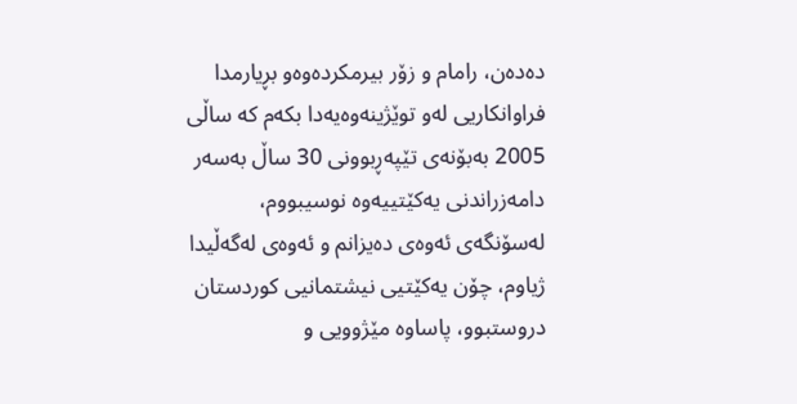ده‌ده‌ن، رامام و زۆر بیرمكرده‌وه‌و بڕیارمدا فراوانكاریی له‌و توێژینه‌وه‌یه‌دا بكه‌م كه‌ ساڵی 2005 به‌بۆنه‌ی تێپه‌ڕبوونی 30 ساڵ به‌سه‌ر دامه‌زراندنی یه‌كێتییه‌وه‌ نوسیبووم، له‌سۆنگه‌ی ئه‌وه‌ی ده‌یزانم و ئه‌وه‌ی له‌گه‌ڵیدا ژیاوم، چۆن یه‌كێتیی نیشتمانیی كوردستان دروستبوو، پاساوه‌ مێژوویی و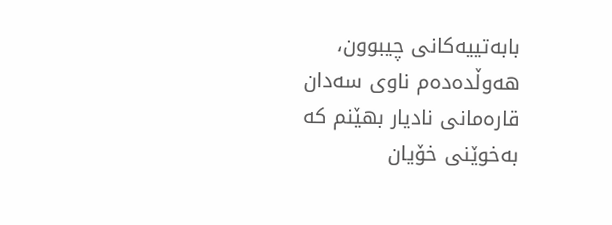بابه‌تییه‌كانی چیبوون، هه‌وڵده‌ده‌م ناوی سه‌دان قاره‌مانی نادیار بهێنم كه‌ به‌خوێنی خۆیان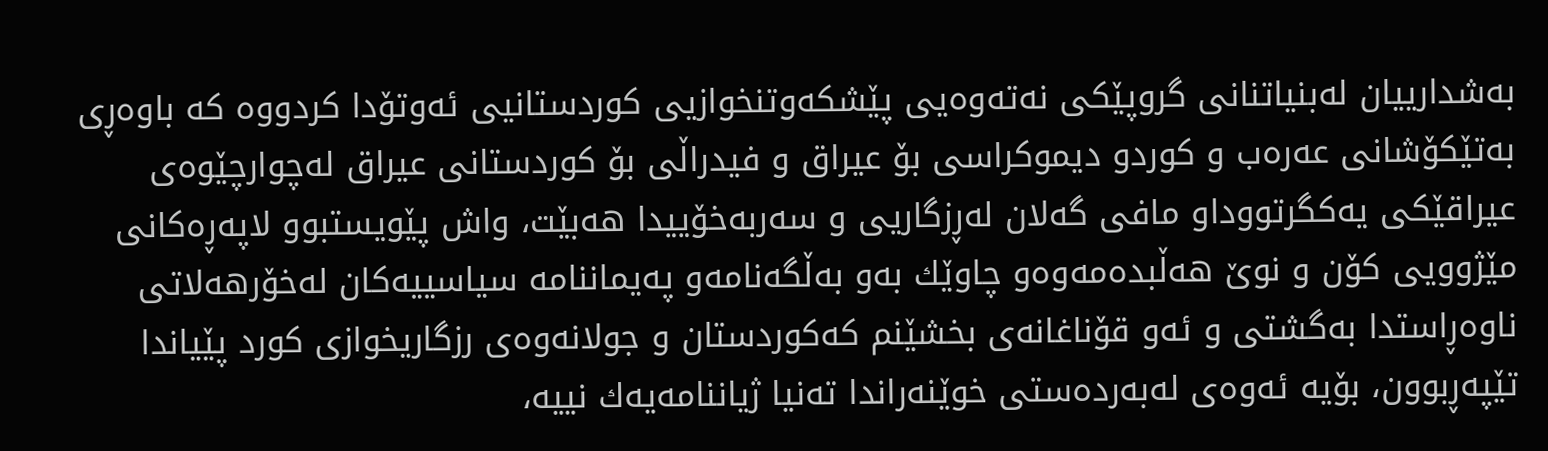به‌شدارییان له‌بنیاتنانی گروپێكی نه‌ته‌وه‌یی پێشكه‌وتنخوازیی كوردستانیی ئه‌وتۆدا كردووه‌ كه‌ باوه‌ڕی به‌تێكۆشانی عه‌ره‌ب و كوردو دیموكراسی بۆ عیراق و فیدراڵی بۆ كوردستانی عیراق له‌چوارچێوه‌ی عیراقێكی یه‌كگرتووداو مافی گه‌لان له‌ڕزگاریی و سه‌ربه‌خۆییدا هه‌بێت، واش پێویستبوو لاپه‌ڕه‌كانی مێژوویی كۆن و نوێ هه‌ڵبده‌مه‌وه‌و چاوێك به‌و به‌ڵگه‌نامه‌و په‌یماننامه‌ سیاسییه‌كان له‌خۆرهه‌لاتی ناوه‌ڕاستدا به‌گشتی و ئه‌و قۆناغانه‌ی بخشێنم كه‌كوردستان و جولانه‌وه‌ی رزگاریخوازی كورد پێیاندا تێپه‌ڕبوون، بۆیه‌ ئه‌وه‌ی له‌به‌رده‌ستی خوێنه‌راندا ته‌نیا ژیاننامه‌یه‌ك نییه‌،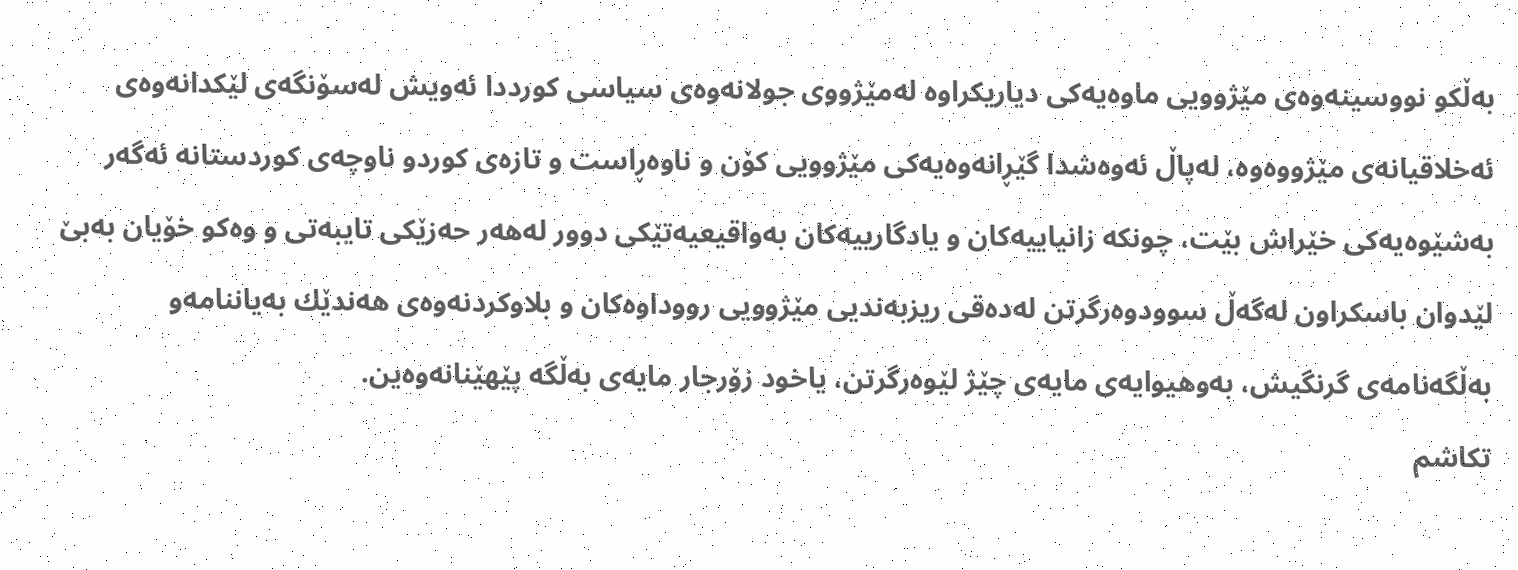به‌ڵكو نووسینه‌وه‌ی مێژوویی ماوه‌یه‌كی دیاریكراوه‌ له‌مێژووی جولانه‌وه‌ی سیاسی كورددا ئه‌ویش له‌سۆنگه‌ی لێكدانه‌وه‌ی ئه‌خلاقیانه‌ی مێژووه‌وه‌، له‌پاڵ ئه‌وه‌شدا گێڕانه‌وه‌یه‌كی مێژوویی كۆن و ناوه‌ڕاست و تازه‌ی كوردو ناوچه‌ی كوردستانه‌ ئه‌گه‌ر به‌شێوه‌یه‌كی خێراش بێت، چونكه‌ زانیاییه‌كان و یادگارییه‌كان به‌واقیعیه‌تێكی دوور له‌هه‌ر حه‌زێكی تایبه‌تی و وه‌كو خۆیان به‌بێ لێدوان باسكراون له‌گه‌ڵ سوودوه‌رگرتن له‌ده‌قی ریزبه‌ندیی مێژوویی رووداوه‌كان و بلاوكردنه‌وه‌ی هه‌ندێك به‌یاننامه‌و به‌ڵگه‌نامه‌ی گرنگیش، به‌وهیوایه‌ی مایه‌ی چێژ لێوه‌رگرتن، یاخود زۆرجار مایه‌ی به‌ڵگه‌ پێهێنانه‌وه‌ین.
تكاشم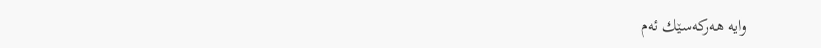وایه‌ هه‌ركه‌سێك ئه‌م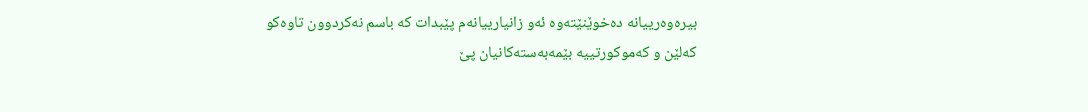بیره‌وه‌رییانه‌ ده‌خوێنێته‌وه‌ ئه‌و زانیارییانه‌م پێبدات كه‌ باسم نه‌كردوون تاوه‌كو كه‌لێن و كه‌موكورتییه‌ بێمه‌به‌سته‌كانیان پێ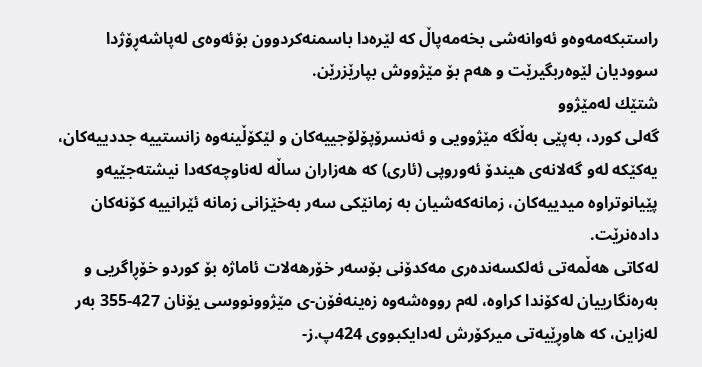راستبكه‌مه‌وه‌و ئه‌وانه‌شی بخه‌مه‌پاڵ كه‌ لێره‌دا باسمنه‌كردوون بۆئه‌وه‌ی له‌پاشه‌ڕۆژدا سوودیان لێوه‌ربگیرێت و هه‌م بۆ مێژووش بپارێزرێن.
شتێك له‌مێژوو
گه‌لی كورد، به‌پێی به‌ڵگه‌ مێژوویی و ئه‌نسرۆپۆلۆجییه‌كان و لێكۆڵینه‌وه‌ زانستییه‌ جددییه‌كان، یه‌كێكه‌ له‌و گه‌لانه‌ی هیندۆ ئه‌وروپی (ئاری) كه‌ هه‌زاران ساڵه‌ له‌ناوچه‌كه‌دا نیشته‌جێیه‌و پێیانوتراوه‌ میدییه‌كان، زمانه‌كه‌شیان به‌ زمانێكی سه‌ر به‌خێزانی زمانه‌ ئێرانییه‌ كۆنه‌كان داده‌نرێت.
له‌كاتی هه‌ڵمه‌تی ئه‌لكسه‌نده‌ری مه‌كدۆنی بۆسه‌ر خۆرهه‌لات ئاماژه‌ بۆ كوردو خۆڕاگریی و به‌ره‌نگارییان له‌كۆندا كراوه‌، له‌م رووه‌شه‌وه‌ زه‌ینه‌فۆن-ی مێژوونووسی یۆنان 427-355 به‌ر له‌زاین، كه‌ هاوڕێیه‌تی میركۆرش له‌دایكبووی 424پ.ز-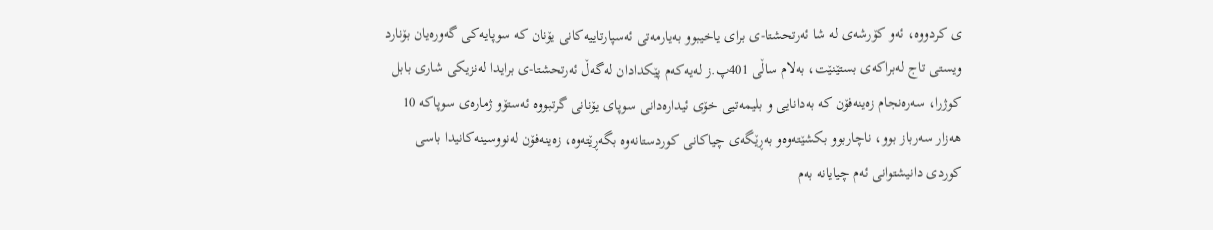ی كردووه‌، ئه‌و كۆرشه‌ی له‌ شا ئه‌رتحشتا-ی برای یاخیبوو به‌یارمه‌تی ئه‌سپارتاییه‌كانی یۆنان كه‌ سوپایه‌كی گه‌وره‌یان بۆنارد ویستی تاج له‌براكه‌ی بستێنێت، به‌لام ساڵی 401پ.ز له‌یه‌كه‌م پێكدادان له‌گه‌ڵ ئه‌رتحشتا-ی برایدا له‌نزیكی شاری بابل كوژرا، سه‌ره‌نجام زه‌ینه‌فۆن كه‌ به‌دانایی و بلیمه‌تیی خۆی ئیداره‌دانی سوپای یۆنانی گرتبووه‌ ئه‌ستۆو ژماره‌ی سوپاكه‌ 10 هه‌زار سه‌رباز بوو، ناچاربوو بكشێته‌وه‌و به‌ڕێگه‌ی چیاكانی كوردستانه‌وه‌ بگه‌ڕێته‌وه‌، زه‌ینه‌فۆن له‌نووسینه‌كانیدا باسی كوردی دانیشتوانی ئه‌م چیایانه‌ به‌م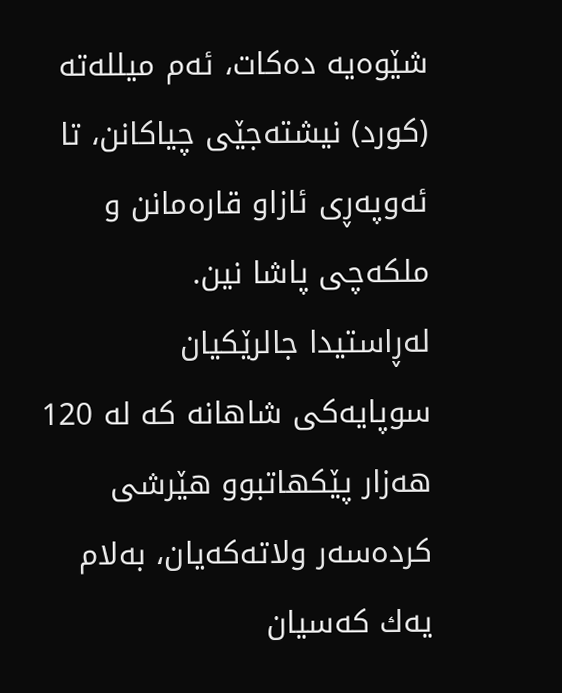شێوه‌یه‌ ده‌كات، ئه‌م میلله‌ته‌ (كورد) نیشته‌جێی چیاكانن، تا ئه‌وپه‌ڕی ئازاو قاره‌مانن و ملكه‌چی پاشا نین.
له‌ڕاستیدا جالرێكیان سوپایه‌كی شاهانه‌ كه‌ له‌ 120 هه‌زار پێكهاتبوو هێرشی كرده‌سه‌ر ولاته‌كه‌یان، به‌لام یه‌ك كه‌سیان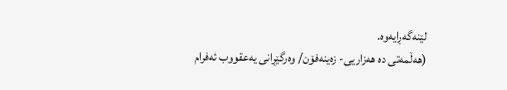لێنه‌گه‌ڕایه‌وه‌.
(هه‌ڵمه‌تی ده‌ هه‌زاریی- زه‌ینه‌فۆن/ وه‌رگێڕانی یه‌عقووب ئه‌فرام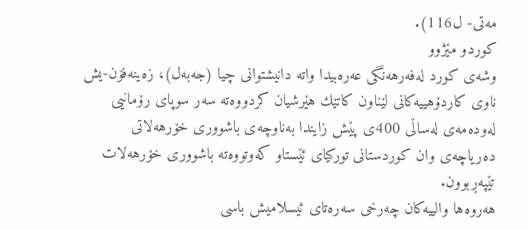مه‌تی- ل116).
كوردو مێژوو
وشه‌ی كورد له‌فه‌رهه‌نگی عه‌ره‌بیدا واته‌ دانیشتوانی چیا (جه‌به‌ل)، زه‌ینه‌فۆن-یش ناوی كاردۆهییه‌كانی لێناون كاتێك هێرشیان كردووه‌ته‌ سه‌ر سوپای رۆمانیی له‌وده‌مه‌ی له‌ساڵی 400ی پێش زایندا به‌ناوچه‌ی باشووری خۆرهه‌لاتی ده‌ریاچه‌ی وان كوردستانی توركیای ئێستاو كه‌وتووه‌ته‌ باشووری خۆرهه‌لات تێپه‌ڕبوون.
هه‌روه‌ها والییه‌كان چه‌رخی سه‌ره‌تای ئیسلامیش باسی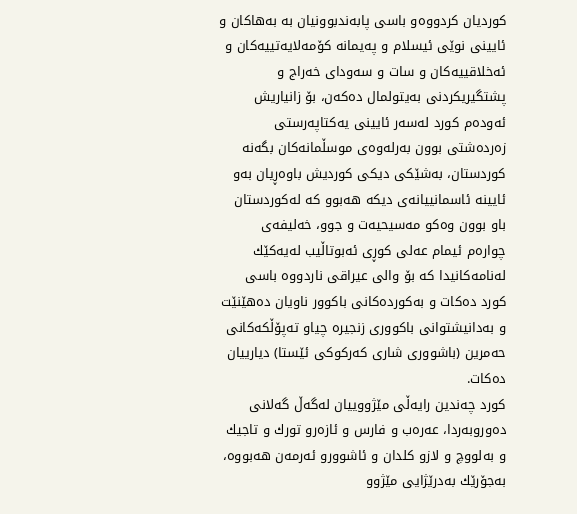كوردیان كردووه‌و باسی پابه‌ندبوونیان به‌ به‌هاكان و ئایینی نوێی ئیسلام و په‌یمانه‌ كۆمه‌لایه‌تییه‌كان و ئه‌خلاقییه‌كان و سات و سه‌ودای خه‌راج و پشتگیریكردنی به‌یتولمال ده‌كه‌ن، بۆ زانیاریش ئه‌وده‌م كورد له‌سه‌ر ئایینی یه‌كتاپه‌رستی زه‌رده‌شتی بوون به‌رله‌وه‌ی موسڵمانه‌كان بگه‌نه‌ كوردستان، به‌شێكی دیكی كوردیش باوه‌ڕیان به‌و ئایینه‌ ئاسمانییانه‌ی دیكه‌ هه‌بوو كه‌ له‌كوردستان باو بوون وه‌كو مه‌سیحیه‌ت و جوو، خه‌لیفه‌ی چواره‌م ئیمام عه‌لی كوڕی ئه‌بوتاڵیب له‌یه‌كێك له‌نامه‌كانیدا كه‌ بۆ والی عیراقی ناردووه‌ باسی كورد ده‌كات و به‌كورده‌كانی باكوور ناویان ده‌هێنێت و به‌دانیشتوانی باكووری زنجیره‌ چیاو ته‌پۆڵكه‌كانی حه‌مرین (باشووری شاری كه‌ركوكی ئێستا) دیارییان ده‌كات.
كورد چه‌ندین رایه‌ڵی مێژووییان له‌گه‌ڵ گه‌لانی ده‌وروبه‌ردا، عه‌ره‌ب و فارس و ئازه‌رو تورك و تاجیك و به‌لووچ و لازو كلدان و ئاشوورو ئه‌رمه‌ن هه‌بووه‌، به‌جۆرێك به‌درێژایی مێژوو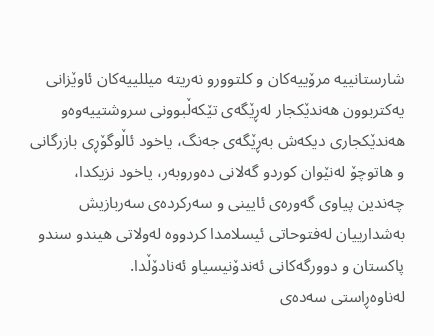شارستانییه‌ مرۆییه‌كان و كلتوورو نه‌ریته‌ میللییه‌كان ئاوێزانی یه‌كتربوون هه‌ندێكجار له‌ڕێگه‌ی تێكه‌ڵبوونی سروشتییه‌وه‌و هه‌ندێكجاری دیكه‌ش به‌ڕێگه‌ی جه‌نگ، یاخود ئاڵوگۆڕی بازرگانی و هاتوچۆ له‌نێوان كوردو گه‌لانی ده‌وروبه‌ر، یاخود نزیكدا، چه‌ندین پیاوی گه‌وره‌ی ئایینی و سه‌ركرده‌ی سه‌ربازیش به‌شدارییان له‌فتوحاتی ئیسلامدا كردووه‌ له‌ولاتی هیندو سندو پاكستان و دوورگه‌كانی ئه‌ندۆنیسیاو ئه‌نادۆڵدا.
له‌ناوه‌ڕاستی سه‌ده‌ی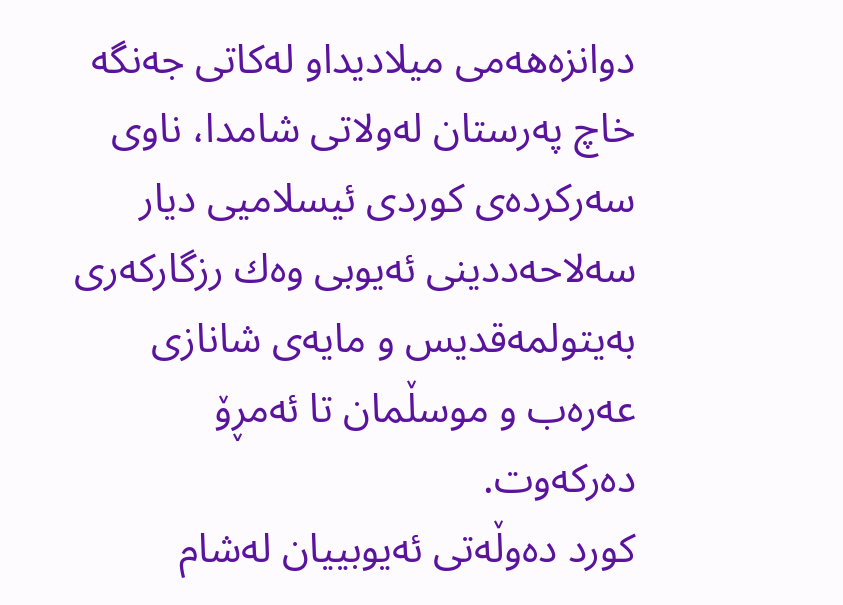دوانزه‌هه‌می میلادیداو له‌كاتی جه‌نگه‌ خاچ په‌رستان له‌ولاتی شامدا، ناوی سه‌ركرده‌ی كوردی ئیسلامیی دیار سه‌لاحه‌ددینی ئه‌یوبی وه‌ك رزگاركه‌ری به‌یتولمه‌قدیس و مایه‌ی شانازی عه‌ره‌ب و موسڵمان تا ئه‌مڕۆ ده‌ركه‌وت.
كورد ده‌وڵه‌تی ئه‌یوبییان له‌شام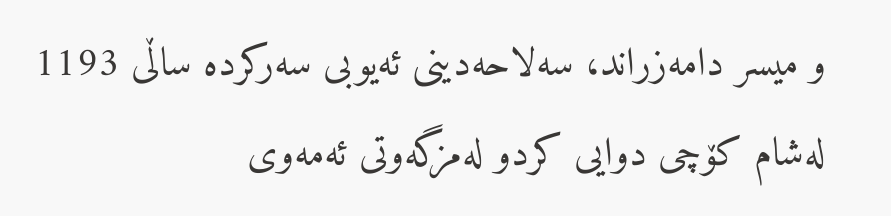و میسر دامه‌زراند، سه‌لاحه‌دینی ئه‌یوبی سه‌ركرده‌ ساڵی 1193 له‌شام كۆچی دوایی كردو له‌مزگه‌وتی ئه‌مه‌وی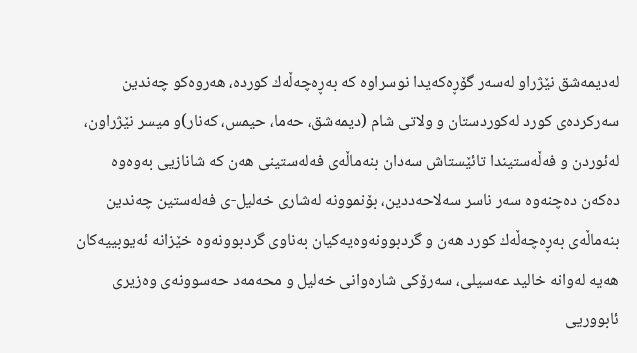له‌دیمه‌شق نێژراو له‌سه‌ر گۆڕه‌كه‌یدا نوسراوه‌ كه‌ به‌ڕه‌چه‌ڵه‌ك كورده‌، هه‌روه‌كو چه‌ندین سه‌ركرده‌ی كورد له‌كوردستان و ولاتی شام (دیمه‌شق، حه‌ما، حیمس، كه‌نار)و میسر نێژراون، له‌ئوردن و فه‌ڵه‌ستیندا تائێستاش سه‌دان بنه‌ماڵه‌ی فه‌له‌ستینی هه‌ن كه‌ شانازیی به‌وه‌وه‌ ده‌كه‌ن ده‌چنه‌وه‌ سه‌ر ناسر سه‌لاحه‌ددین، بۆنموونه‌ له‌شاری خه‌لیل-ی فه‌له‌ستین چه‌ندین بنه‌ماڵه‌ی به‌ڕه‌چه‌ڵه‌ك كورد هه‌ن و گردبوونه‌وه‌یه‌كیان به‌ناوی گردبوونه‌وه‌ خێزانه‌ ئه‌یوبییه‌كان هه‌یه‌ له‌وانه‌ خالید عه‌سیلی، سه‌رۆكی شاره‌وانی خه‌لیل و محه‌مه‌د حه‌سوونه‌ی وه‌زیری ئابووریی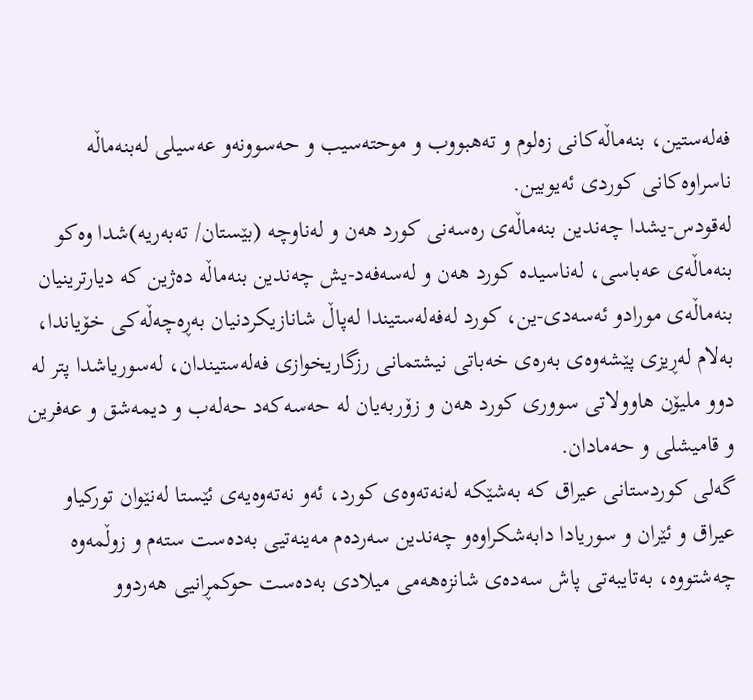فه‌له‌ستین، بنه‌ماڵه‌كانی زه‌لوم و ته‌هبووب و موحته‌سیب و حه‌سوونه‌و عه‌سیلی له‌بنه‌ماڵه‌ ناسراوه‌كانی كوردی ئه‌یوبین.
له‌قودس-یشدا چه‌ندین بنه‌ماڵه‌ی ره‌سه‌نی كورد هه‌ن و له‌ناوچه‌ (بێستان/ ته‌به‌ریه‌)شدا وه‌كو بنه‌ماڵه‌ی عه‌باسی، له‌ناسیده‌ كورد هه‌ن و له‌سه‌فه‌د-یش چه‌ندین بنه‌ماڵه‌ ده‌ژین كه‌ دیارترینیان بنه‌ماڵه‌ی مورادو ئه‌سه‌دی-ین، كورد له‌فه‌له‌ستیندا له‌پاڵ شانازیكردنیان به‌ڕه‌چه‌ڵه‌كی خۆیاندا، به‌لام له‌ڕیزی پێشه‌وه‌ی به‌ره‌ی خه‌باتی نیشتمانی رزگاریخوازی فه‌له‌ستیندان، له‌سوریاشدا پتر له‌ دوو ملیۆن هاوولاتی سووری كورد هه‌ن و زۆربه‌یان له‌ حه‌سه‌كه‌د حه‌له‌ب و دیمه‌شق و عه‌فرین و قامیشلی و حه‌مادان.
گه‌لی كوردستانی عیراق كه‌ به‌شێكه‌ له‌نه‌ته‌وه‌ی كورد، ئه‌و نه‌ته‌وه‌یه‌ی ئێستا له‌نێوان توركیاو عیراق و ئێران و سوریادا دابه‌شكراوه‌و چه‌ندین سه‌رده‌م مه‌ینه‌تیی به‌ده‌ست سته‌م و زوڵمه‌وه‌ چه‌شتووه‌، به‌تایبه‌تی پاش سه‌ده‌ی شانزه‌هه‌می میلادی به‌ده‌ست حوكمڕانیی هه‌ردوو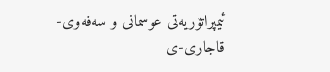ئیمپراتۆریه‌تی عوسمانی و سه‌فه‌وی- قاجاری-ی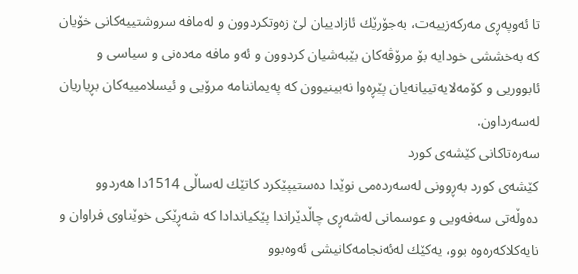تا ئه‌وپه‌ڕی مه‌ركه‌زییه‌ت، به‌جۆرێك ئازادییان لێ زه‌وتكردوون و له‌مافه‌ سروشتییه‌كانی خۆیان كه‌ به‌خششی خودایه‌ بۆ مرۆڤه‌كان بێبه‌شیان كردوون و ئه‌و مافه‌ مه‌ده‌نی و سیاسی و ئابووریی و كۆمه‌لایه‌تییانه‌یان پێڕه‌وا نه‌بینیوون كه‌ په‌یماننامه‌ مرۆیی و ئیسلامییه‌كان بڕیاریان له‌سه‌رداون.
سه‌ره‌تاكانی كێشه‌ی كورد
كێشه‌ی كورد به‌ڕوونی له‌سه‌رده‌می نوێدا ده‌ستیپێكرد كاتێك له‌ساڵی 1514دا هه‌ردوو ده‌وڵه‌تی سه‌فه‌ویی و عوسمانی له‌شه‌ڕی چاڵدێراندا پێكیاندادا كه‌ شه‌ڕێكی خوێناوی فراوان و نایه‌كلاكه‌ره‌وه‌ بوو، یه‌كێك له‌ئه‌نجامه‌كانیشی ئه‌وه‌بوو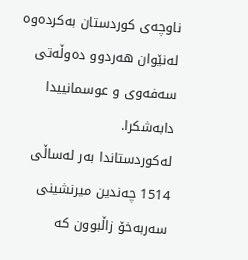ناوچه‌ی كوردستان به‌كرده‌وه‌ له‌نێوان هه‌ردوو ده‌وڵه‌تی سه‌فه‌وی و عوسمانییدا دابه‌شكرا.
له‌كوردستاندا به‌ر له‌ساڵی 1514 چه‌ندین میرنشینی سه‌ربه‌خۆ زاڵبوون كه‌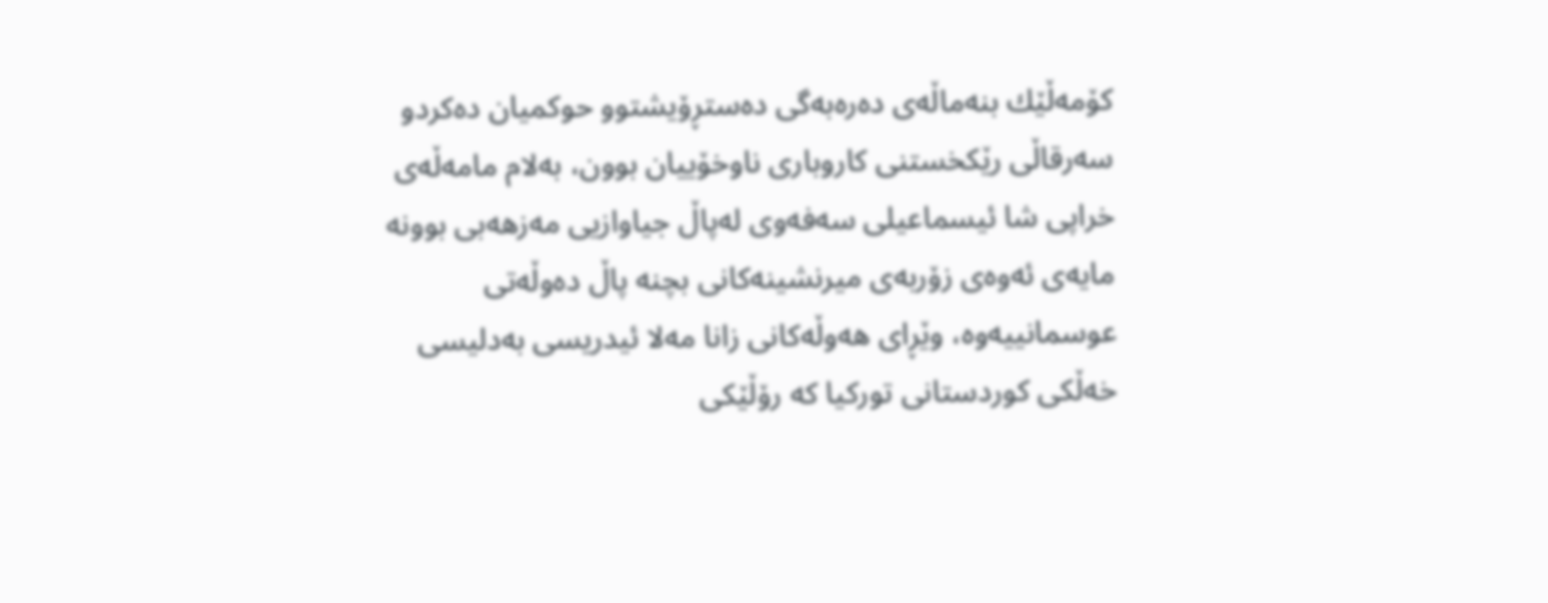كۆمه‌ڵێك بنه‌ماڵه‌ی ده‌ره‌به‌گی ده‌ستڕۆیشتوو حوكمیان ده‌كردو سه‌رقاڵی رێكخستنی كاروباری ناوخۆییان بوون، به‌لام مامه‌ڵه‌ی خراپی شا ئیسماعیلی سه‌فه‌وی له‌پاڵ جیاوازیی مه‌زهه‌بی بوونه‌ مایه‌ی ئه‌وه‌ی زۆربه‌ی میرنشینه‌كانی بچنه‌ پاڵ ده‌وڵه‌تی عوسمانییه‌وه‌، وێڕای هه‌وڵه‌كانی زانا مه‌لا ئیدریسی به‌دلیسی خه‌ڵكی كوردستانی توركیا كه‌ رۆڵێكی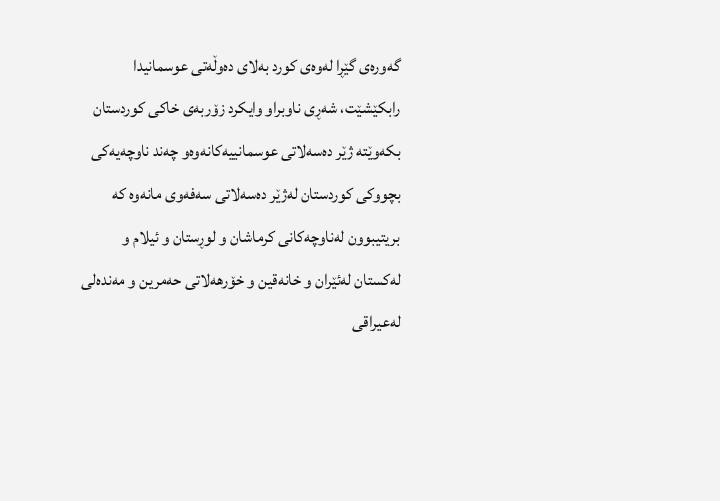گه‌وره‌ی گێڕا له‌وه‌ی كورد به‌لای ده‌وڵه‌تی عوسمانیدا رابكێشێت، شه‌ڕی ناوبراو وایكرد زۆربه‌ی خاكی كوردستان بكه‌وێته‌ ژێر ده‌سه‌لاتی عوسمانییه‌كانه‌وه‌و چه‌ند ناوچه‌یه‌كی بچووكی كوردستان له‌ژێر ده‌سه‌لاتی سه‌فه‌وی مانه‌وه‌ كه‌ بریتیبوون له‌ناوچه‌كانی كرماشان و لوڕستان و ئیلام و له‌كستان له‌ئێران و خانه‌قین و خۆرهه‌لاتی حه‌مرین و مه‌نده‌لی له‌عیراقی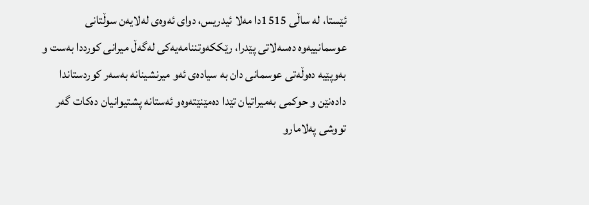ئێستا، له‌ ساڵی 1515دا مه‌لا ئیدریس، دوای ئه‌وه‌ی له‌لایه‌ن سوڵتانی عوسمانییه‌وه‌ ده‌سه‌لاتی پێدرا، رێككه‌وتننامه‌یه‌كی له‌گه‌ڵ میرانی كورددا به‌ست و به‌وپێیه‌ ده‌وڵه‌تی عوسمانی دان به‌ سیاده‌ی ئه‌و میرنشینانه‌ به‌سه‌ر كوردستاندا داده‌نێن و حوكمی به‌میراتیان تێدا ده‌مێنێته‌وه‌و ئه‌ستانه‌ پشتیوانیان ده‌كات گه‌ر تووشی په‌لامارو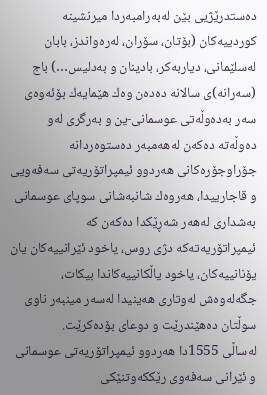ده‌ستدرێژیی بێن له‌به‌رامبه‌ردا میرنشینه‌ كوردییه‌كان (بۆتان، سۆران، له‌ره‌واندز، بابان له‌سلێمانی، دیاربه‌كر، بادینان و به‌دلیس…) باج (سه‌رانه‌)ی سالانه‌ ده‌ده‌ن وه‌ك هێمایه‌ك بۆئه‌وه‌ی سه‌ر به‌ده‌وڵه‌تی عوسمانی-ین و به‌رگری له‌و ده‌وڵه‌ته‌ ده‌كه‌ن له‌هه‌مبه‌ر ده‌ستوه‌ردانه‌ جۆراوجۆره‌كانی هه‌ردوو ئیمپراتۆریه‌تی سه‌فه‌ویی و قاجارییدا، هه‌روه‌ك شانبه‌شانی سوپای عوسمانی به‌شداری له‌هه‌ر شه‌ڕێكدا ده‌كه‌ن كه‌ ئیمپراتۆریه‌ته‌كه‌ دژی روس، یاخود ئێرانییه‌كان یان یۆنانییه‌كان، یاخود یاڵكانییه‌كاندا بیكات، جگه‌له‌وه‌ش له‌وتاری هه‌ینیدا له‌سه‌ر مینبه‌ر ناوی سوڵتان ده‌هێندرێت و دوعای بۆده‌كرێت.
له‌ساڵی 1555دا هه‌ردوو ئیمپراتۆریه‌تی عوسمانی و ئێرانی سه‌فه‌وی رێككه‌وتنێكی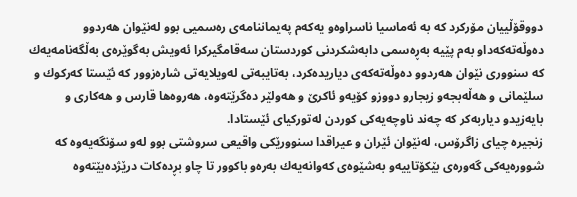دووقۆڵییان مۆركرد كه‌ به‌ ئه‌ماسیا ناسراوه‌و یه‌كه‌م په‌یماننامه‌ی ره‌سمیی بوو له‌نێوان هه‌ردوو ده‌وڵه‌ته‌كه‌داو به‌م پێیه‌ به‌ڕه‌سمی دابه‌شكردنی كوردستان سه‌قامگیركرا ئه‌ویش به‌گوێره‌ی به‌ڵگه‌نامه‌یه‌ك كه‌ سنووری نێوان هه‌ردوو ده‌وڵه‌ته‌كه‌ی دیاریده‌كرد، به‌تایبه‌تی له‌ویلایه‌تی شاره‌زوور كه‌ ئێستا كه‌ركوك و سلێمانی و هه‌ڵه‌بجه‌و زیجارو دووزو كۆیه‌و ئاكرێ و هه‌ولێر ده‌گرێته‌وه‌، هه‌روه‌ها قارس و هه‌كاری و بایه‌زیدو دیاربه‌كر كه‌ چه‌ند ناوچه‌یه‌كی كوردن له‌توركیای ئێستادا.
زنجیره‌ چیای زاگرۆس، له‌نێوان ئێران و عیراقدا سنوورێكی واقیعی سروشتی بوو له‌و سۆنگه‌یه‌وه‌ كه‌ شووره‌یه‌كی گه‌وره‌ی بێكۆتاییه‌و به‌شێوه‌ی كه‌وانه‌یه‌ك به‌ره‌و باكوور تا چاو بڕده‌كات درێژده‌بێته‌وه‌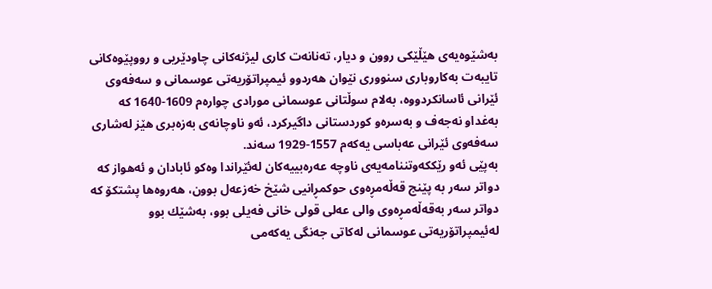به‌شێوه‌یه‌ی هێڵێكی روون و دیار، ته‌نانه‌ت كاری لیژنه‌كانی چاودێریی و رووپێوه‌كانی تایبه‌ت به‌كاروباری سنووری نێوان هه‌ردوو ئیمپراتۆریه‌تی عوسمانی و سه‌فه‌وی ئێرانی ئاسانكردووه‌، به‌لام سوڵتانی عوسمانی مورادی چواره‌م 1609-1640 كه‌ به‌غداو نه‌جه‌ف و به‌سره‌و كوردستانی داگیركرد، ئه‌و ناوچانه‌ی به‌زه‌بری هێز له‌شاری سه‌فه‌وی ئێرانی عه‌باسی یه‌كه‌م 1557-1929 سه‌ند.
به‌پێی ئه‌و رێككه‌وتننامه‌یه‌ی ناوچه‌ عه‌ره‌بییه‌كان له‌ئێراندا وه‌كو ئابادان و ئه‌هواز كه‌ دواتر سه‌ر به‌ پێنج قه‌ڵه‌مڕه‌وی حوكمڕانیی شێخ خه‌زعه‌ل بوون، هه‌روه‌ها پشتكۆ كه‌ دواتر سه‌ر به‌قه‌ڵه‌مڕه‌وی والی عه‌لی قولی خانی فه‌یلی بوو، به‌شێك بوو له‌ئیمپراتۆریه‌تی عوسمانی له‌كاتی جه‌نگی یه‌كه‌می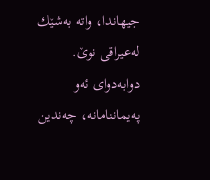جیهاندا، واته‌ به‌شێك له‌عیراقی نوێ.
دوابه‌دوای ئه‌و په‌یماننامانه‌، چه‌ندین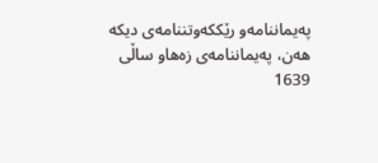په‌یماننامه‌و رێككه‌وتننامه‌ی دیكه‌ هه‌ن، په‌یماننامه‌ی زه‌هاو ساڵی 1639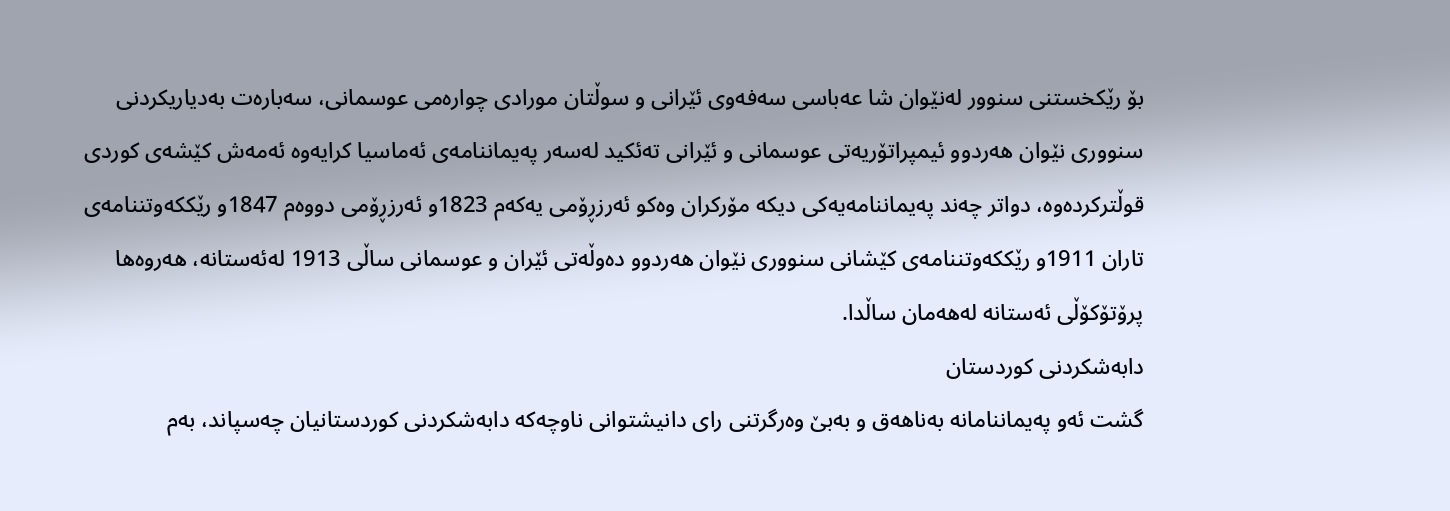بۆ رێكخستنی سنوور له‌نێوان شا عه‌باسی سه‌فه‌وی ئێرانی و سوڵتان مورادی چواره‌می عوسمانی، سه‌باره‌ت به‌دیاریكردنی سنووری نێوان هه‌ردوو ئیمپراتۆریه‌تی عوسمانی و ئێرانی ته‌ئكید له‌سه‌ر په‌یماننامه‌ی ئه‌ماسیا كرایه‌وه‌ ئه‌مه‌ش كێشه‌ی كوردی قوڵتركرده‌وه‌، دواتر چه‌ند په‌یماننامه‌یه‌كی دیكه‌ مۆركران وه‌كو ئه‌رزڕۆمی یه‌كه‌م 1823و ئه‌رزڕۆمی دووه‌م 1847و رێككه‌وتننامه‌ی تاران 1911و رێككه‌وتننامه‌ی كێشانی سنووری نێوان هه‌ردوو ده‌وڵه‌تی ئێران و عوسمانی ساڵی 1913 له‌ئه‌ستانه‌، هه‌روه‌ها پرۆتۆكۆڵی ئه‌ستانه‌ له‌هه‌مان ساڵدا.
دابه‌شكردنی كوردستان
گشت ئه‌و په‌یماننامانه‌ به‌ناهه‌ق و به‌بێ وه‌رگرتنی رای دانیشتوانی ناوچه‌كه‌ دابه‌شكردنی كوردستانیان چه‌سپاند، به‌م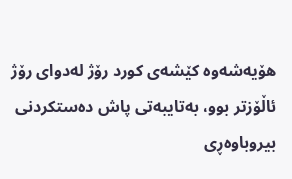هۆیه‌شه‌وه‌ كێشه‌ی كورد رۆژ له‌دوای رۆژ ئاڵۆزتر بوو، به‌تایبه‌تی پاش ده‌ستكردنی بیروباوه‌ڕی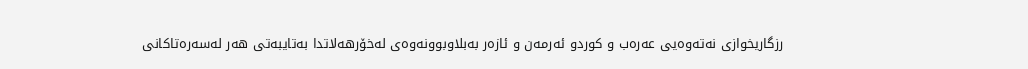رزگاریخوازی نه‌ته‌وه‌یی عه‌ره‌ب و كوردو ئه‌رمه‌ن و ئازه‌ر به‌بلاوبوونه‌وه‌ی له‌خۆرهه‌لاتدا به‌تایبه‌تی هه‌ر له‌سه‌ره‌تاكانی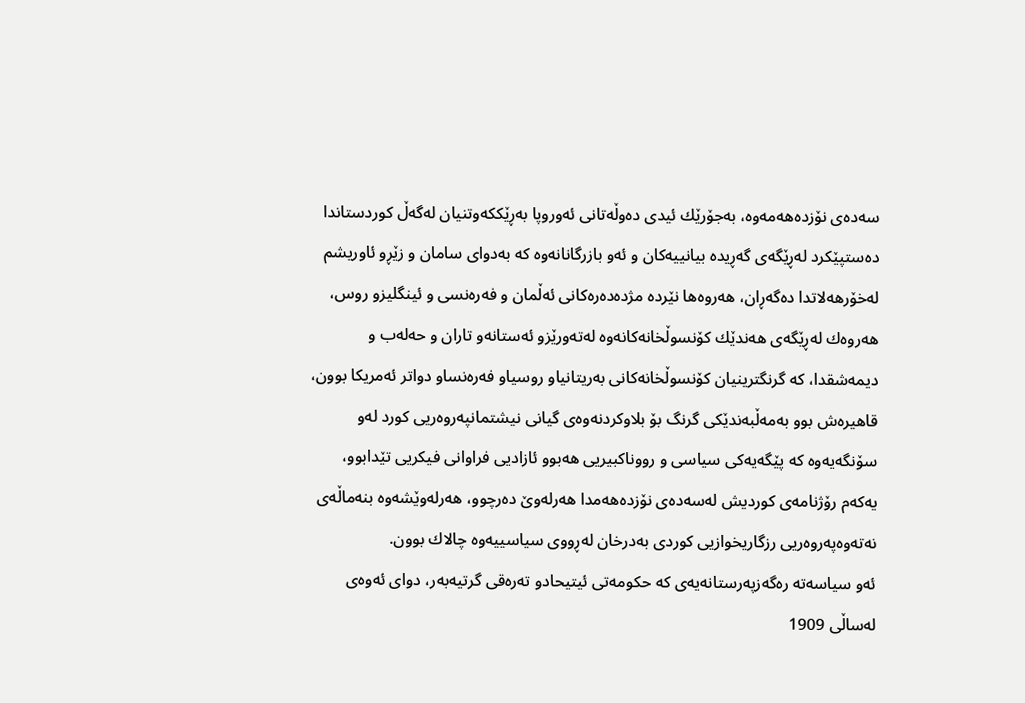سه‌ده‌ی نۆزده‌هه‌مه‌وه‌، به‌جۆرێك ئیدی ده‌وڵه‌تانی ئه‌وروپا به‌ڕێككه‌وتنیان له‌گه‌ڵ كوردستاندا ده‌ستپێكرد له‌ڕێگه‌ی گه‌ڕیده‌ بیانییه‌كان و ئه‌و بازرگانانه‌وه‌ كه‌ به‌دوای سامان و زێڕو ئاوریشم له‌خۆرهه‌لاتدا ده‌گه‌ڕان، هه‌روه‌ها نێرده‌ مژده‌ده‌ره‌كانی ئه‌ڵمان و فه‌ره‌نسی و ئینگلیزو روس، هه‌روه‌ك له‌ڕێگه‌ی هه‌ندێك كۆنسوڵخانه‌كانه‌وه‌ له‌ته‌ورێزو ئه‌ستانه‌و تاران و حه‌له‌ب و دیمه‌شقدا، كه‌ گرنگترینیان كۆنسوڵخانه‌كانی به‌ریتانیاو روسیاو فه‌ره‌نساو دواتر ئه‌مریكا بوون، قاهیره‌ش بوو به‌مه‌ڵبه‌ندێكی گرنگ بۆ بلاوكردنه‌وه‌ی گیانی نیشتمانپه‌روه‌ریی كورد له‌و سۆنگه‌یه‌وه‌ كه‌ پێگه‌یه‌كی سیاسی و رووناكبیریی هه‌بوو ئازادیی فراوانی فیكریی تێدابوو، یه‌كه‌م رۆژنامه‌ی كوردیش له‌سه‌ده‌ی نۆزده‌هه‌مدا هه‌رله‌وێ ده‌رچوو، هه‌رله‌وێشه‌وه‌ بنه‌ماڵه‌ی نه‌ته‌وه‌په‌روه‌ریی رزگاریخوازیی كوردی به‌درخان له‌ڕووی سیاسییه‌وه‌ چالاك بوون.
ئه‌و سیاسه‌ته‌ ره‌گه‌زپه‌رستانه‌یه‌ی كه‌ حكومه‌تی ئیتیحادو ته‌ره‌قی گرتیه‌به‌ر، دوای ئه‌وه‌ی له‌ساڵی 1909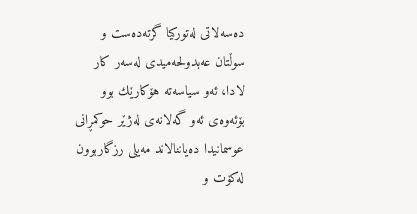ده‌سه‌لاتی له‌توركیا گرته‌ده‌ست و سوڵتان عه‌بدولحه‌میدی له‌سه‌ر كار لادا، ئه‌و سیاسه‌ته‌ هۆكارێك بوو بۆئه‌وه‌ی ئه‌و گه‌لانه‌ی له‌ژێر حوكمڕانی عوسمانیدا ده‌یاننالاند مه‌یلی رزگاربوون له‌كۆت و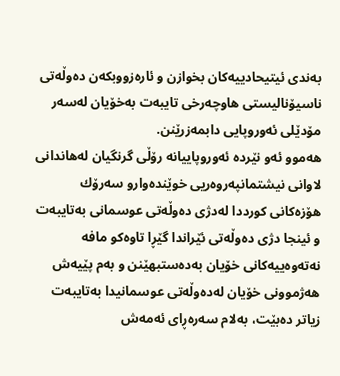به‌ندی ئیتیحادییه‌كان بخوازن و ئاره‌زووبكه‌ن ده‌وڵه‌تی ناسیۆنالیستی هاوچه‌رخی تایبه‌ت به‌خۆیان له‌سه‌ر مۆدێلی ئه‌وروپایی دابمه‌زرێنن.
هه‌موو ئه‌و نێرده‌ ئه‌وروپاییانه‌ رۆڵی گرنگیان له‌هاندانی لاوانی نیشتمانپه‌روه‌ریی خوێنده‌وارو سه‌رۆك هۆزه‌كانی كورددا له‌دژی ده‌وڵه‌تی عوسمانی به‌تایبه‌ت و ئینجا دژی ده‌وڵه‌تی ئێراندا گێڕا تاوه‌كو مافه‌ نه‌ته‌وه‌ییه‌كانی خۆیان به‌ده‌ستبهێنن و به‌م پێیه‌ش هه‌ژموونی خۆیان له‌ده‌وڵه‌تی عوسمانیدا به‌تایبه‌ت زیاتر ده‌بێت، به‌لام سه‌ره‌ڕای ئه‌مه‌ش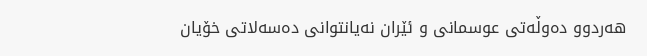هه‌ردوو ده‌وڵه‌تی عوسمانی و ئێران نه‌یانتوانی ده‌سه‌لاتی خۆیان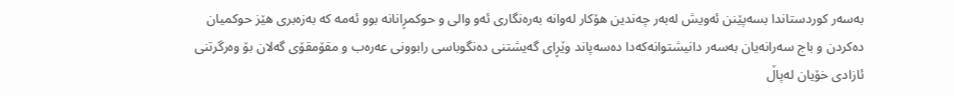به‌سه‌ر كوردستاندا بسه‌پێنن ئه‌ویش له‌به‌ر چه‌ندین هۆكار له‌وانه‌ به‌ره‌نگاری ئه‌و والی و حوكمڕانانه‌ بوو ئه‌مه‌ كه‌ به‌زه‌بری هێز حوكمیان ده‌كردن و باج سه‌رانه‌یان به‌سه‌ر دانیشتوانه‌كه‌دا ده‌سه‌پاند وێڕای گه‌یشتنی ده‌نگوباسی رابوونی عه‌ره‌ب و مقۆمقۆی گه‌لان بۆ وه‌رگرتنی ئازادی خۆیان له‌پاڵ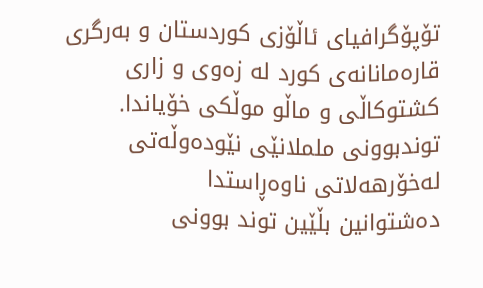تۆپۆگرافیای ئاڵۆزی كوردستان و به‌رگری قاره‌مانانه‌ی كورد له‌ زه‌وی و زاری كشتوكاڵی و ماڵو موڵكی خۆیاندا.
توندبوونی ململانێی نێوده‌وڵه‌تی له‌خۆرهه‌لاتی ناوه‌ڕاستدا
ده‌شتوانین بڵێین توند بوونی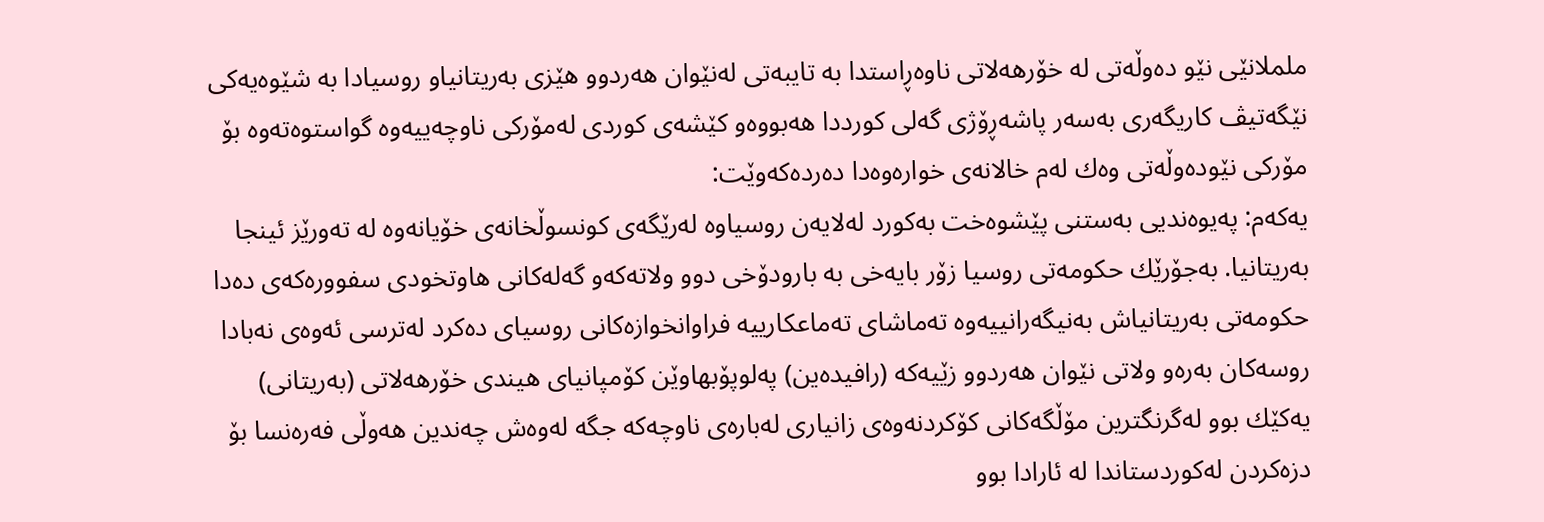ململانێی نێو ده‌وڵه‌تی له‌ خۆرهه‌لاتی ناوه‌ڕاستدا به‌ تایبه‌تی له‌نێوان هه‌ردوو هێزی به‌ریتانیاو روسیادا به‌ شێوه‌یه‌كی نێگه‌تیڤ كاریگه‌ری به‌سه‌ر پاشه‌ڕۆژی گه‌لی كورددا هه‌بووه‌و كێشه‌ی كوردی له‌مۆركی ناوچه‌ییه‌وه‌ گواستوه‌ته‌وه‌ بۆ مۆركی نێوده‌وڵه‌تی وه‌ك له‌م خالانه‌ی خواره‌وه‌دا ده‌رده‌كه‌وێت:
یه‌كه‌م: په‌یوه‌ندیی به‌ستنی پێشوه‌خت به‌كورد له‌لایه‌ن روسیاوه‌ له‌رێگه‌ی كونسوڵخانه‌ی خۆیانه‌وه‌ له‌ ته‌ورێز ئینجا به‌ریتانیا. به‌جۆرێك حكومه‌تی روسیا زۆر بایه‌خی به‌ بارودۆخی دوو ولاته‌كه‌و گه‌له‌كانی هاوتخودی سفووره‌كه‌ی ده‌دا حكومه‌تی به‌ریتانیاش به‌نیگه‌رانییه‌وه‌ ته‌ماشای ته‌ماعكارییه‌ فراوانخوازه‌كانی روسیای ده‌كرد له‌ترسی ئه‌وه‌ی نه‌بادا روسه‌كان به‌ره‌و ولاتی نێوان هه‌ردوو زێیه‌كه‌ (رافیده‌ین) په‌لوپۆبهاوێن كۆمپانیای هیندی خۆرهه‌لاتی (به‌ریتانی) یه‌كێك بوو له‌گرنگترین مۆڵگه‌كانی كۆكردنه‌وه‌ی زانیاری له‌باره‌ی ناوچه‌كه‌ جگه‌ له‌وه‌ش چه‌ندین هه‌وڵی فه‌ره‌نسا بۆ دزه‌كردن له‌كوردستاندا له‌ ئارادا بوو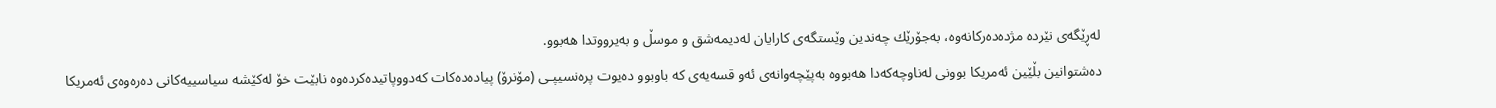له‌ڕێگه‌ی نێرده‌ مژده‌ده‌ركانه‌وه‌، به‌جۆرێك چه‌ندین وێستگه‌ی كارایان له‌دیمه‌شق و موسڵ و به‌یرووتدا هه‌بوو.
ده‌شتوانین بڵێین ئه‌مریكا بوونی له‌ناوچه‌كه‌دا هه‌بووه‌ به‌پێچه‌وانه‌ی ئه‌و قسه‌یه‌ی كه‌ باوبوو ده‌یوت پره‌نسیپـی (مۆنرۆ) پیاده‌ده‌كات كه‌دووپاتیده‌كرده‌وه‌ نابێت خۆ له‌كێشه‌ سیاسییه‌كانی ده‌ره‌وه‌ی ئه‌مریكا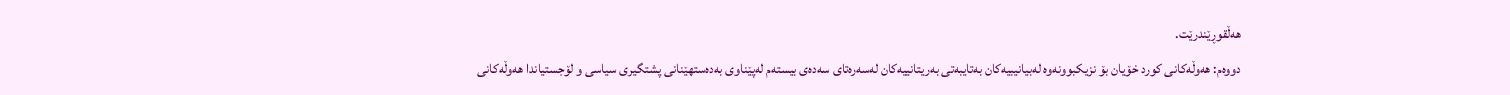هه‌ڵقوڕێندرێت.
دووه‌م: هه‌وڵه‌كانی كورد خۆیان بۆ نزیكبوونه‌وه‌ له‌بیانیبیه‌كان به‌تایبه‌تی به‌ریتانییه‌كان له‌سه‌ره‌تای سه‌ده‌ی بیسته‌م له‌پێناوی به‌ده‌ستهێنانی پشتگیری سیاسی و لۆجستیاندا هه‌وڵه‌كانی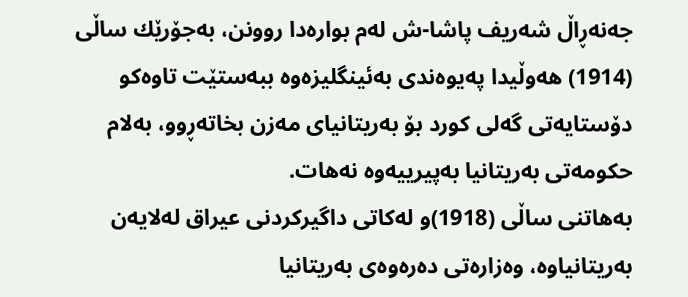جه‌نه‌ڕاڵ شه‌ریف پاشا-ش له‌م بواره‌دا روونن، به‌جۆرێك ساڵی (1914) هه‌وڵیدا په‌یوه‌ندی به‌ئینگلیزه‌وه‌ ببه‌ستێت تاوه‌كو دۆستایه‌تی گه‌لی كورد بۆ به‌ریتانیای مه‌زن بخاته‌ڕوو، به‌لام حكومه‌تی به‌ریتانیا به‌پیرییه‌وه‌ نه‌هات.
به‌هاتنی ساڵی (1918)و له‌كاتی داگیركردنی عیراق له‌لایه‌ن به‌ریتانیاوه‌، وه‌زاره‌تی ده‌ره‌وه‌ی به‌ریتانیا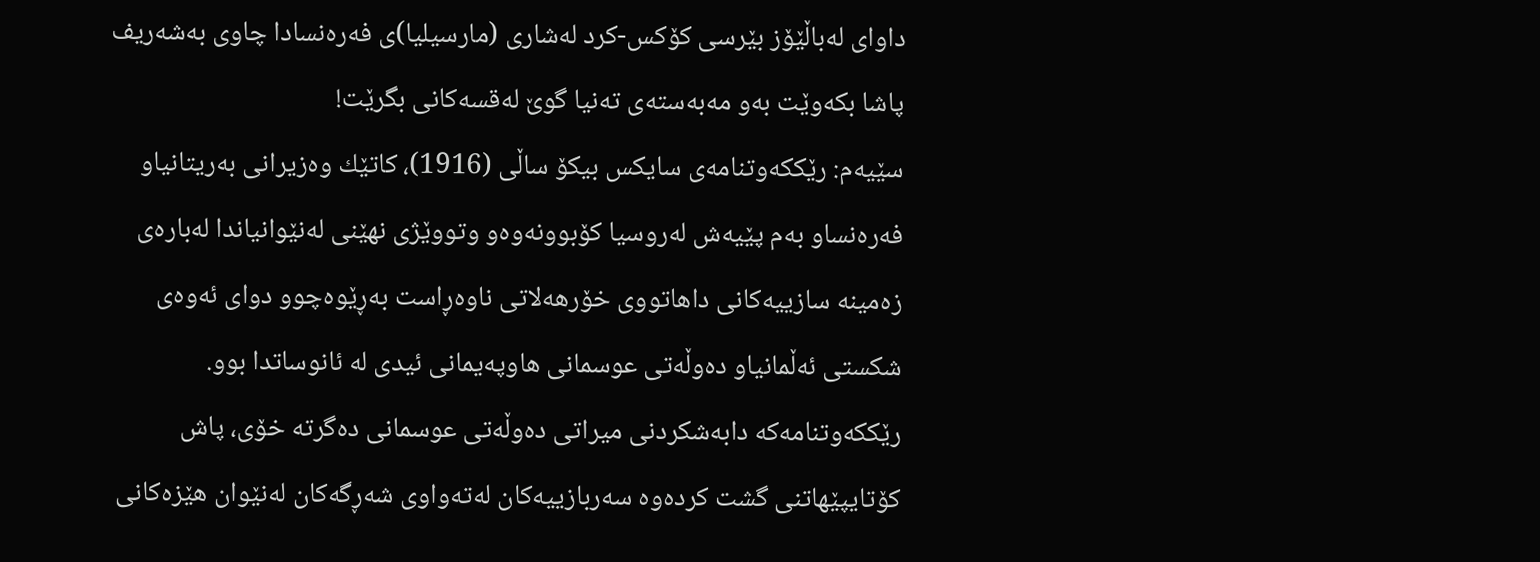داوای له‌باڵێۆز بێرسی كۆكس-كرد له‌شاری (مارسیلیا)ی فه‌ره‌نسادا چاوی به‌شه‌ریف پاشا بكه‌وێت به‌و مه‌به‌سته‌ی ته‌نیا گوێ له‌قسه‌كانی بگرێت!
سێیه‌م: رێككه‌وتنامه‌ی سایكس بیكۆ ساڵی (1916)، كاتێك وه‌زیرانی به‌ریتانیاو فه‌ره‌نساو به‌م پێیه‌ش له‌روسیا كۆبوونه‌وه‌و وتووێژی نهێنی له‌نێوانیاندا له‌باره‌ی زه‌مینه‌ سازییه‌كانی داهاتووی خۆرهه‌لاتی ناوه‌ڕاست به‌ڕێوه‌چوو دوای ئه‌وه‌ی شكستی ئه‌ڵمانیاو ده‌وڵه‌تی عوسمانی هاوپه‌یمانی ئیدی له‌ ئانوساتدا بوو.
رێككه‌وتنامه‌كه‌ دابه‌شكردنی میراتی ده‌وڵه‌تی عوسمانی ده‌گرته‌ خۆی، پاش كۆتایپێهاتنی گشت كرده‌وه‌ سه‌ربازییه‌كان له‌ته‌واوی شه‌ڕگه‌كان له‌نێوان هێزه‌كانی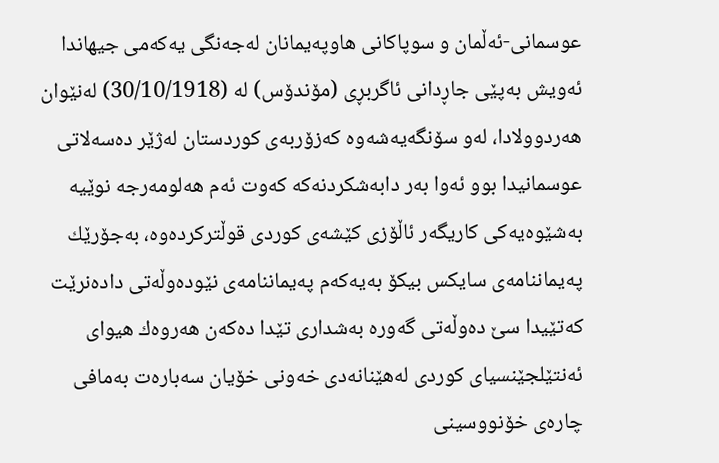عوسمانی-ئه‌ڵمان و سوپاكانی هاوپه‌یمانان له‌جه‌نگی یه‌كه‌می جیهاندا ئه‌ویش به‌پێی جاڕدانی ئاگربڕی (مۆندۆس) له‌ (30/10/1918) له‌نێوان هه‌ردوولادا، له‌و سۆنگه‌یه‌شه‌وه‌ كه‌زۆربه‌ی كوردستان له‌ژێر ده‌سه‌لاتی عوسمانیدا بوو ئه‌وا به‌ر دابه‌شكردنه‌كه‌ كه‌وت ئه‌م هه‌لومه‌رجه‌ نوێیه‌ به‌شێوه‌یه‌كی كاریگه‌ر ئاڵۆزی كێشه‌ی كوردی قوڵتركرده‌وه‌، به‌جۆرێك په‌یماننامه‌ی سایكس بیكۆ به‌یه‌كه‌م په‌یماننامه‌ی نێوده‌وڵه‌تی داده‌نرێت كه‌تێیدا سێ ده‌وڵه‌تی گه‌وره‌ به‌شداری تێدا ده‌كه‌ن هه‌روه‌ك هیوای ئه‌نتێلجێنسیای كوردی له‌هێنانه‌دی خه‌ونی خۆیان سه‌باره‌ت به‌مافی چاره‌ی خۆنووسینی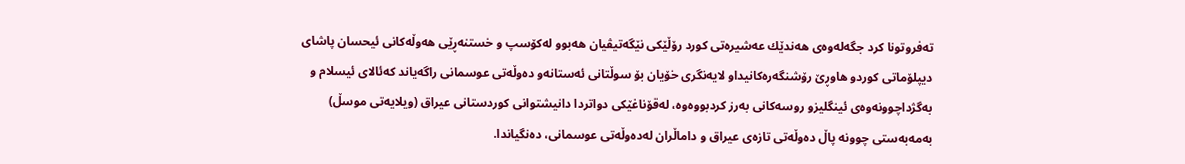ته‌فروتونا كرد جگه‌له‌وه‌ی هه‌ندێك عه‌شیره‌تی كورد رۆڵێكی نێگه‌تیڤیان هه‌بوو له‌كۆسپ و خستنه‌ڕێی هه‌وڵه‌كانی ئیحسان پاشای دیپلۆماتی كوردو هاوڕێ رۆشنگه‌ره‌كانیداو لایه‌نگری خۆیان بۆ سوڵتانی ئه‌ستانه‌و ده‌وڵه‌تی عوسمانی راگه‌یاند كه‌ئالای ئیسلام و به‌گژداچوونه‌وه‌ی ئینگلیزو روسه‌كانی به‌رز كردبووه‌وه‌، له‌قۆناغێكی دواتردا دانیشتوانی كوردستانی عیراق (ویلایه‌تی موسڵ) به‌مه‌به‌ستی چوونه‌ پاڵ ده‌وڵه‌تی تازه‌ی عیراق و داماڵران له‌ده‌وڵه‌تی عوسمانی، ده‌نگیاندا.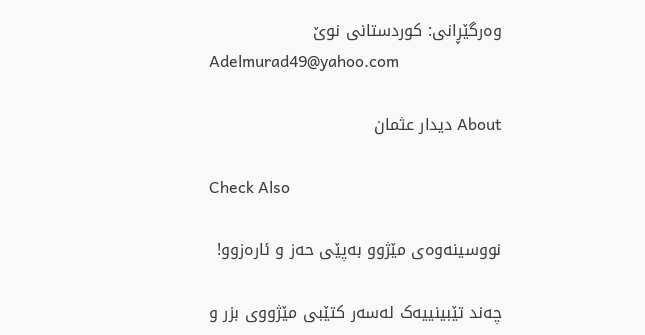وه‌رگێڕانی: كوردستانی نوێ
Adelmurad49@yahoo.com

About دیدار عثمان

Check Also

نووسینەوەی مێژوو بەپێی حەز و ئارەزوو!

چەند تێبینییەک لەسەر کتێبی مێژووی بزر و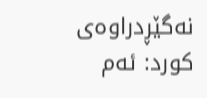نەگێڕدراوەی کورد: ئەم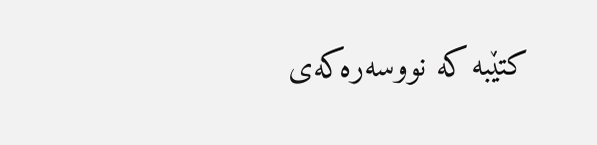کتێبە کە نووسەرەکەی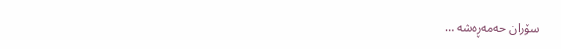سۆران حەمەڕەشە …